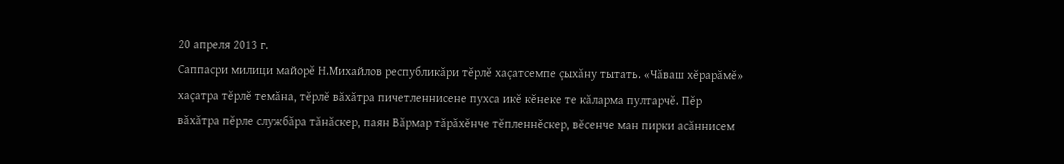20 апреля 2013 г.
Саппасри милици майорĕ Н.Михайлов республикăри тĕрлĕ хаçатсемпе çыхăну тытать. «Чăваш хĕрарăмĕ» хаçатра тĕрлĕ темăна, тĕрлĕ вăхăтра пичетленнисене пухса икĕ кĕнеке те кăларма пултарчĕ. Пĕр вăхăтра пĕрле службăра тăнăскер, паян Вăрмар тăрăхĕнче тĕпленнĕскер, вĕсенче ман пирки асăннисем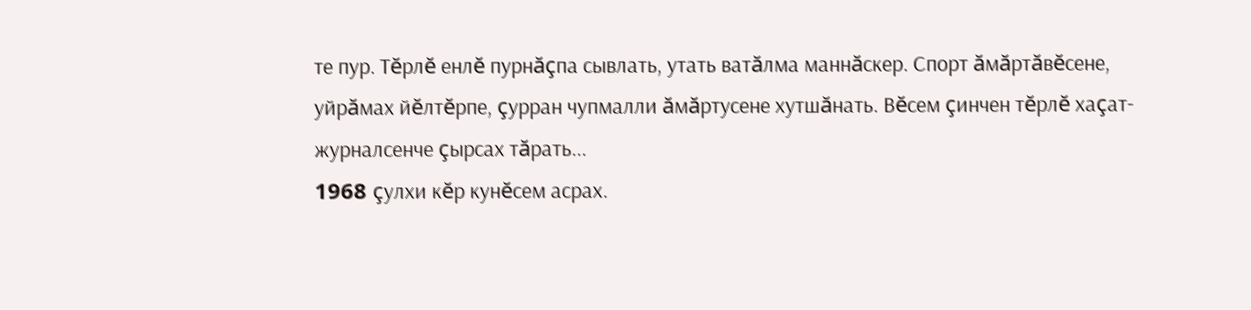те пур. Тĕрлĕ енлĕ пурнăçпа сывлать, утать ватăлма маннăскер. Спорт ăмăртăвĕсене, уйрăмах йĕлтĕрпе, çурран чупмалли ăмăртусене хутшăнать. Вĕсем çинчен тĕрлĕ хаçат-журналсенче çырсах тăрать...
1968 çулхи кĕр кунĕсем асрах.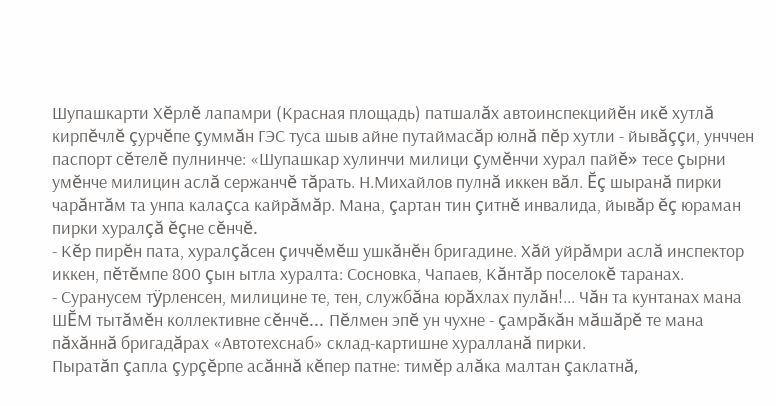Шупашкарти Хĕрлĕ лапамри (Красная площадь) патшалăх автоинспекцийĕн икĕ хутлă кирпĕчлĕ çурчĕпе çуммăн ГЭС туса шыв айне путаймасăр юлнă пĕр хутли - йывăççи, унччен паспорт сĕтелĕ пулнинче: «Шупашкар хулинчи милици çумĕнчи хурал пайĕ» тесе çырни умĕнче милицин аслă сержанчĕ тăрать. Н.Михайлов пулнă иккен вăл. Ĕç шыранă пирки чарăнтăм та унпа калаçса кайрăмăр. Мана, çартан тин çитнĕ инвалида, йывăр ĕç юраман пирки хуралçă ĕçне сĕнчĕ.
- Кĕр пирĕн пата, хуралçăсен çиччĕмĕш ушкăнĕн бригадине. Хăй уйрăмри аслă инспектор иккен, пĕтĕмпе 800 çын ытла хуралта: Сосновка, Чапаев, Кăнтăр поселокĕ таранах.
- Суранусем тÿрленсен, милицине те, тен, службăна юрăхлах пулăн!... Чăн та кунтанах мана ШĔМ тытăмĕн коллективне сĕнчĕ... Пĕлмен эпĕ ун чухне - çамрăкăн мăшăрĕ те мана пăхăннă бригадăрах «Автотехснаб» склад-картишне хуралланă пирки.
Пыратăп çапла çурçĕрпе асăннă кĕпер патне: тимĕр алăка малтан çаклатнă,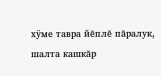хÿме тавра йĕплĕ пăралук, шалта кашкăр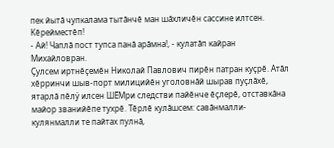пек йытă чупкалама тытăнчĕ ман шăхличĕн сассине илтсен. Кĕрейместĕп!
- Ай! Чаплă пост тупса панă арăмна!, - кулатăп кайран Михайловран.
Çулсем иртнĕçемĕн Николай Павлович пирĕн патран куçрĕ. Атăл хĕрринчи шыв-порт милицийĕн уголовнăй шырав пуçлăхĕ, ятарлă пĕлÿ илсен ШĔМри следстви пайĕнче ĕçлерĕ, отставкăна майор званийĕпе тухрĕ. Тĕрлĕ кулăшсем: савăнмалли-кулянмалли те пайтах пулнă,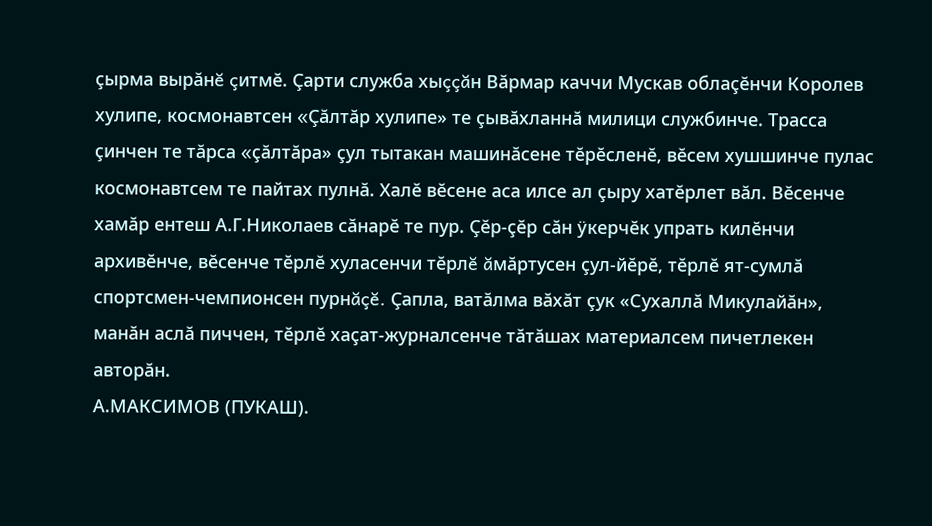çырма вырăнĕ çитмĕ. Çарти служба хыççăн Вăрмар каччи Мускав облаçĕнчи Королев хулипе, космонавтсен «Çăлтăр хулипе» те çывăхланнă милици службинче. Трасса çинчен те тăрса «çăлтăра» çул тытакан машинăсене тĕрĕсленĕ, вĕсем хушшинче пулас космонавтсем те пайтах пулнă. Халĕ вĕсене аса илсе ал çыру хатĕрлет вăл. Вĕсенче хамăр ентеш А.Г.Николаев сăнарĕ те пур. Çĕр-çĕр сăн ÿкерчĕк упрать килĕнчи архивĕнче, вĕсенче тĕрлĕ хуласенчи тĕрлĕ ăмăртусен çул-йĕрĕ, тĕрлĕ ят-сумлă спортсмен-чемпионсен пурнăçĕ. Çапла, ватăлма вăхăт çук «Сухаллă Микулайăн», манăн аслă пиччен, тĕрлĕ хаçат-журналсенче тăтăшах материалсем пичетлекен авторăн.
А.МАКСИМОВ (ПУКАШ).